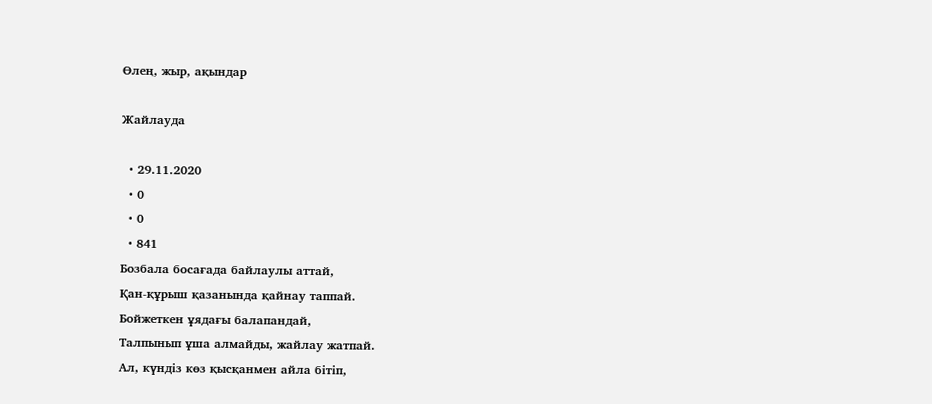Өлең, жыр, ақындар

Жайлауда

  • 29.11.2020
  • 0
  • 0
  • 841
Бозбала босағада байлаулы аттай,
Қан-құрыш қазанында қайнау таппай.
Бойжеткен ұядағы балапандай,
Талпынып ұша алмайды, жайлау жатпай.
Ал, күндiз көз қысқанмен айла бiтiп,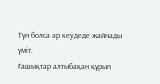Түн болса әр кеудеде жайнады үміт.
Ғашықтар алтыбақан құрып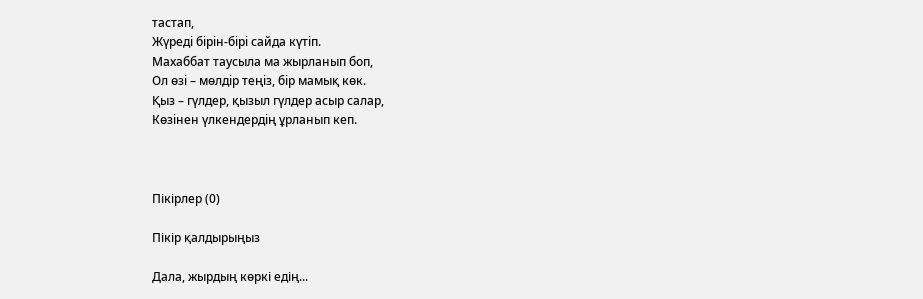тастап,
Жүредi бiрiн-бiрi сайда күтiп.
Махаббат таусыла ма жырланып боп,
Ол өзi – мөлдiр теңiз, бiр мамық көк.
Қыз – гүлдер, қызыл гүлдер асыр салар,
Көзiнен үлкендердiң ұрланып кеп.



Пікірлер (0)

Пікір қалдырыңыз

Дала, жырдың көркі едің...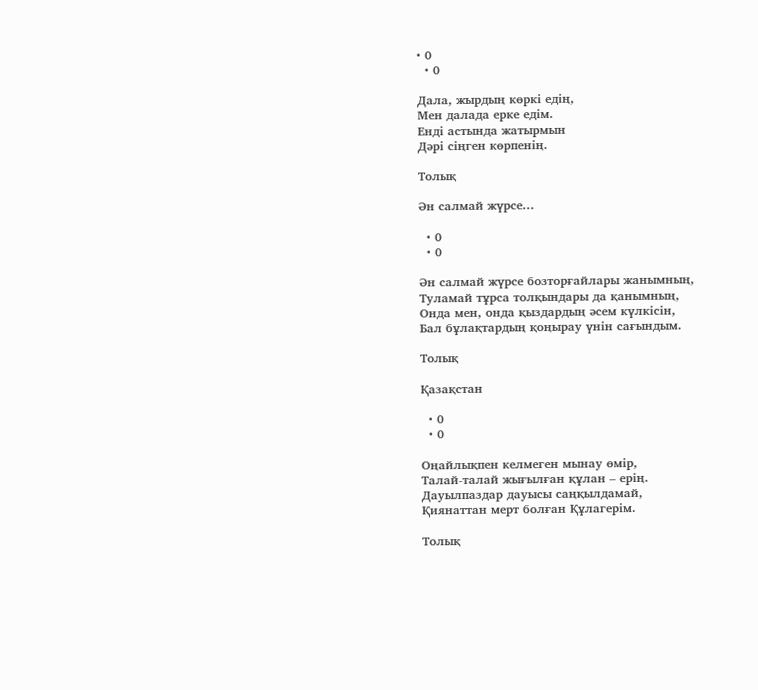• 0
  • 0

Дала, жырдың көркi едiң,
Мен далада ерке едiм.
Ендi астында жатырмын
Дәрi сiңген көрпенiң.

Толық

Ән салмай жүрсе...

  • 0
  • 0

Ән салмай жүрсе бозторғайлары жанымның,
Туламай тұрса толқындары да қанымның,
Онда мен, онда қыздардың әсем күлкiсiн,
Бал бұлақтардың қоңырау үнiн сағындым.

Толық

Қазақстан

  • 0
  • 0

Оңайлықпен келмеген мынау өмiр,
Талай-талай жығылған құлан – ерің.
Дауылпаздар дауысы саңқылдамай,
Қиянаттан мерт болған Құлагерiм.

Толық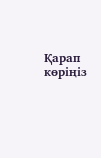Қарап көріңіз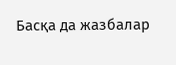Басқа да жазбалар